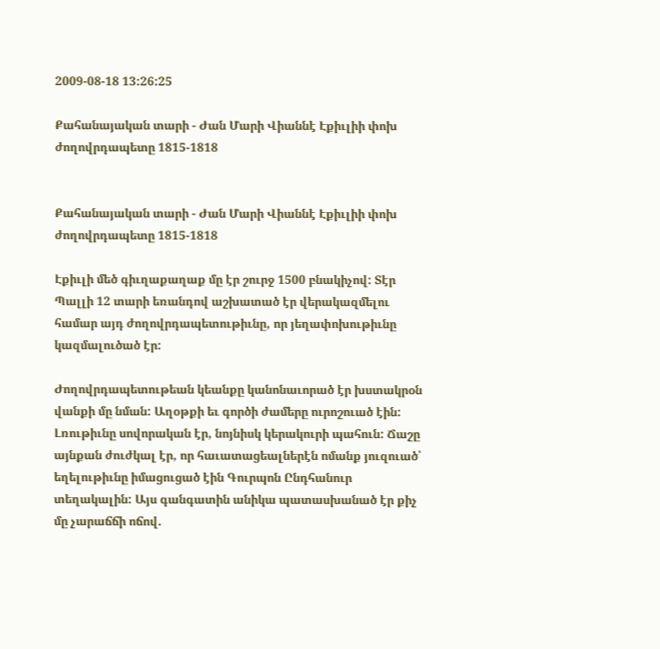2009-08-18 13:26:25

Քահանայական տարի - Ժան Մարի Վիաննէ Էքիւլիի փոխ ժողովրդապետը 1815-1818


Քահանայական տարի - Ժան Մարի Վիաննէ Էքիւլիի փոխ ժողովրդապետը 1815-1818

Էքիւլի մեծ գիւղաքաղաք մը էր շուրջ 1500 բնակիչով: Տէր Պալլի 12 տարի եռանդով աշխատած էր վերակազմելու համար այդ ժողովրդապետութիւնը, որ յեղափոխութիւնը կազմալուծած էր:

Ժողովրդապետութեան կեանքը կանոնաւորած էր խստակրօն վանքի մը նման: Աղօթքի եւ գործի ժամերը ուրոշուած էին: Լռութիւնը սովորական էր, նոյնիսկ կերակուրի պահուն: Ճաշը այնքան ժուժկալ էր, որ հաւատացեալներէն ոմանք յուզուած՝ եղելութիւնը իմացուցած էին Գուրպոն Ընդհանուր տեղակալին: Այս գանգատին անիկա պատասխանած էր քիչ մը չարաճճի ոճով.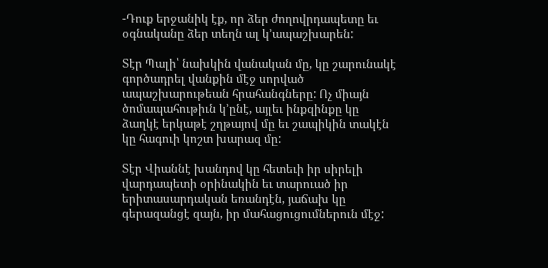-Դուք երջանիկ էք, որ ձեր ժողովրդապետը եւ օգնականը ձեր տեղն ալ կ’ապաշխարեն:

Տէր Պալի՝ նախկին վանական մը, կը շարունակէ գործադրել վանքին մէջ սորված ապաշխարութեան հրահանգները: Ոչ միայն ծոմապահութիւն կ’ընէ, այլեւ ինքզինքը կը ձաղկէ երկաթէ շղթայով մը եւ շապիկին տակէն կը հագուի կոշտ խարազ մը:

Տէր Վիաննէ խանդով կը հետեւի իր սիրելի վարդապետի օրինակին եւ տարուած իր երիտասարդական եռանդէն, յաճախ կը գերազանցէ զայն, իր մահացուցումներուն մէջ: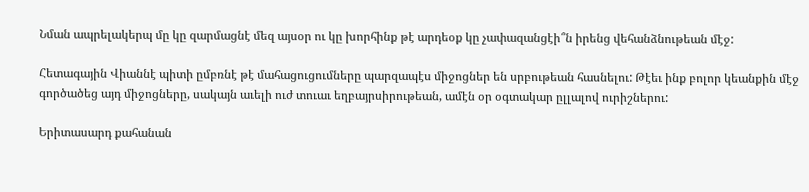Նման ապրելակերպ մը կը զարմացնէ մեզ այսօր ու կը խորհինք թէ արդեօք կը չափազանցէի՞ն իրենց վեհանձնութեան մէջ:

Հետագային Վիաննէ պիտի ըմբռնէ թէ մահացուցումները պարզապէս միջոցներ են սրբութեան հասնելու: Թէեւ ինք բոլոր կեանքին մէջ գործածեց այդ միջոցները, սակայն աւելի ուժ տուաւ եղբայրսիրութեան, ամէն օր օգտակար ըլլալով ուրիշներու:

Երիտասարդ քահանան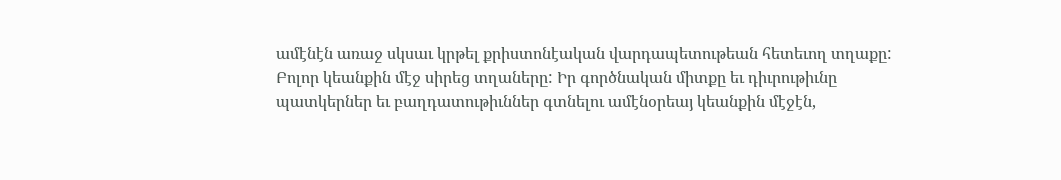ամէնէն առաջ սկսաւ կրթել քրիստոնէական վարդապետութեան հետեւող տղաքը: Բոլոր կեանքին մէջ սիրեց տղաները: Իր գործնական միտքը եւ դիւրութիւնը պատկերներ եւ բաղդատութիւններ գտնելու ամէնօրեայ կեանքին մէջէն,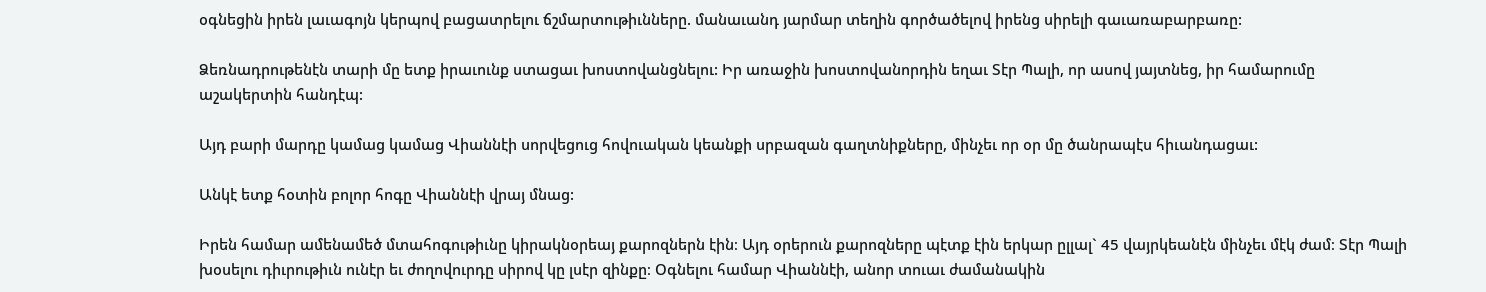օգնեցին իրեն լաւագոյն կերպով բացատրելու ճշմարտութիւնները. մանաւանդ յարմար տեղին գործածելով իրենց սիրելի գաւառաբարբառը:

Ձեռնադրութենէն տարի մը ետք իրաւունք ստացաւ խոստովանցնելու: Իր առաջին խոստովանորդին եղաւ Տէր Պալի, որ ասով յայտնեց, իր համարումը աշակերտին հանդէպ:

Այդ բարի մարդը կամաց կամաց Վիաննէի սորվեցուց հովուական կեանքի սրբազան գաղտնիքները, մինչեւ որ օր մը ծանրապէս հիւանդացաւ:

Անկէ ետք հօտին բոլոր հոգը Վիաննէի վրայ մնաց:

Իրեն համար ամենամեծ մտահոգութիւնը կիրակնօրեայ քարոզներն էին։ Այդ օրերուն քարոզները պէտք էին երկար ըլլալ` 45 վայրկեանէն մինչեւ մէկ ժամ։ Տէր Պալի խօսելու դիւրութիւն ունէր եւ ժողովուրդը սիրով կը լսէր զինքը։ Օգնելու համար Վիաննէի, անոր տուաւ ժամանակին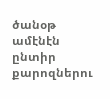ծանօթ ամէնէն ընտիր քարոզներու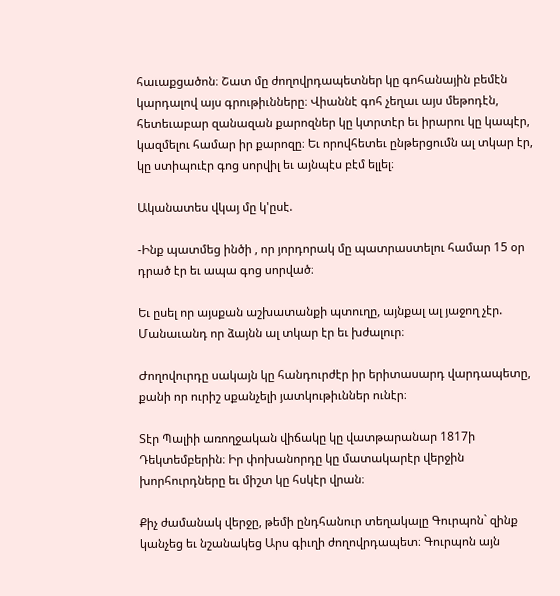հաւաքցածոն։ Շատ մը ժողովրդապետներ կը գոհանային բեմէն կարդալով այս գրութիւնները։ Վիաննէ գոհ չեղաւ այս մեթոդէն, հետեւաբար զանազան քարոզներ կը կտրտէր եւ իրարու կը կապէր, կազմելու համար իր քարոզը։ Եւ որովհետեւ ընթերցումն ալ տկար էր, կը ստիպուէր գոց սորվիլ եւ այնպէս բէմ ելլել։

Ականատես վկայ մը կ'ըսէ.

-Ինք պատմեց ինծի , որ յորդորակ մը պատրաստելու համար 15 օր դրած էր եւ ապա գոց սորված։

Եւ ըսել որ այսքան աշխատանքի պտուղը, այնքալ ալ յաջող չէր. Մանաւանդ որ ձայնն ալ տկար էր եւ խժալուր։

Ժողովուրդը սակայն կը հանդուրժէր իր երիտասարդ վարդապետը, քանի որ ուրիշ սքանչելի յատկութիւններ ունէր։

Տէր Պալիի առողջական վիճակը կը վատթարանար 1817ի Դեկտեմբերին։ Իր փոխանորդը կը մատակարէր վերջին խորհուրդները եւ միշտ կը հսկէր վրան։

Քիչ ժամանակ վերջը, թեմի ընդհանուր տեղակալը Գուրպոն` զինք կանչեց եւ նշանակեց Արս գիւղի ժողովրդապետ։ Գուրպոն այն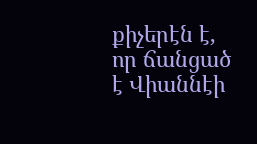քիչերէն է, որ ճանցած է Վիաննէի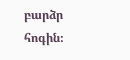բարձր հոգին։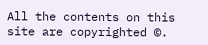All the contents on this site are copyrighted ©.